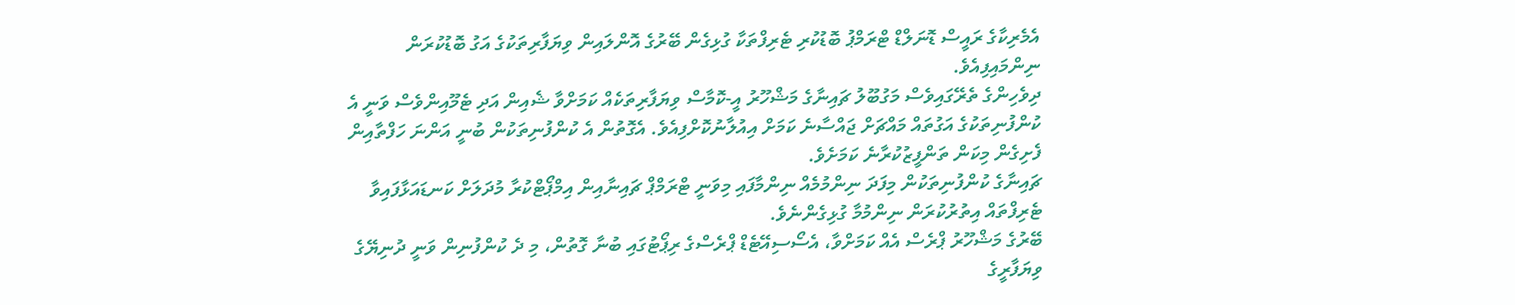އެމެރިކާގެ ރައީސް ޑޮނަލްޑް ޓްރަމްޕު ބޮޑުކުރި ޓެރިފްތަކާ ގުޅިގެން ބޭރުގެ އޮންލައިން ވިޔަފާރިތަކުގެ އަގު ބޮޑުކުރަން ނިންމައިފިއެވެ.
ދިވެހިންގެ ތެރޭގައިވެސް މަގުބޫލު ޗައިނާގެ މަޝްހޫރު އީ-ކޮމާސް ވިޔަފާރިތަކެއް ކަމަށްވާ ޝެއިން އަދި ޓެމޫއިންވެސް ވަނީ އެ ކުންފުނިތަކުގެ އަގުތައް މައްޗަށް ޖައްސާނެ ކަމަށް އިއުލާނުކޮށްފިއެވެ. އެގޮތުން އެ ކުންފުނިތަކުން ބުނީ އަންނަ ހަފްތާއިން ފެށިގެން މިކަން ތަންފީޒުކުރާނެ ކަމަށެވެ.
ޗައިނާގެ ކުންފުނިތަކުން މިފަދަ ނިންމުމެއް ނިންމާފައި މިވަނީ ޓްރަމްޕް ޗައިނާއިން އިމްޕޯޓްކުރާ މުދަލަށް ކަނޑައަޅާފައިވާ ޓެރިފްތައް އިތުރުކުރަން ނިންމުމާ ގުޅިގެންނެވެ.
ބޭރުގެ މަޝްހޫރު ޕްރެސް އެއް ކަމަށްވާ، އެސޯސިއޭޓެޑް ޕްރެސްގެ ރިޕޯޓުގައި ބުނާ ގޮތުން، މި ދެ ކުންފުނިން ވަނީ ދުނިޔޭގެ ވިޔަފާރީގެ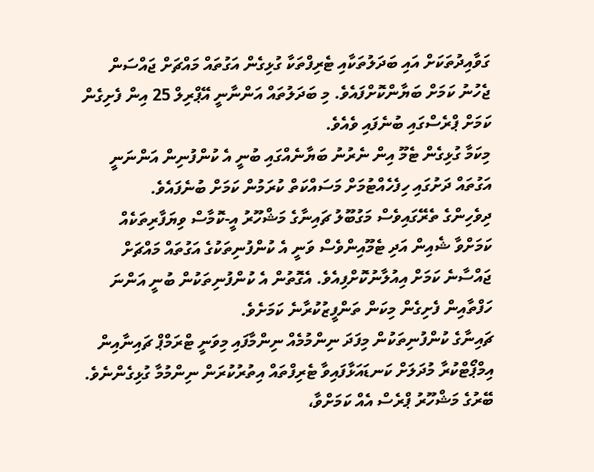ގަވާއިދުތަކަށް އައި ބަދަލުތަކާއި ޓެރިފްތަކާ ގުޅިގެން އަގުތައް މައްޗަށް ޖައްސަން ޖެހުނު ކަމަށް ބަޔާންކޮށްފައެވެ. މި ބަދަލުތައް އަންނާނީ އޭޕްރިލް 25 އިން ފެށިގެން ކަމަށް ޕްރެސްގައި ބުނެފައި ވެއެވެ.
މިކަމާ ގުޅިގެން ޓެމޫ އިން ނެރުނު ބަޔާނެއްގައި ބުނީ އެ ކުންފުނިން އަންނަނީ އަގުތައް ދަށުގައި ހިފެހެއްޓުމަށް މަސައްކަތް ކުރަމުން ކަމަށް ބުނެފައެވެ.
ދިވެހިންގެ ތެރޭގައިވެސް މަގުބޫލު ޗައިނާގެ މަޝްހޫރު އީ-ކޮމާސް ވިޔަފާރިތަކެއް ކަމަށްވާ ޝެއިން އަދި ޓެމޫއިންވެސް ވަނީ އެ ކުންފުނިތަކުގެ އަގުތައް މައްޗަށް ޖައްސާނެ ކަމަށް އިއުލާނުކޮށްފިއެވެ. އެގޮތުން އެ ކުންފުނިތަކުން ބުނީ އަންނަ ހަފްތާއިން ފެށިގެން މިކަން ތަންފީޒުކުރާނެ ކަމަށެވެ.
ޗައިނާގެ ކުންފުނިތަކުން މިފަދަ ނިންމުމެއް ނިންމާފައި މިވަނީ ޓްރަމްޕް ޗައިނާއިން އިމްޕޯޓްކުރާ މުދަލަށް ކަނޑައަޅާފައިވާ ޓެރިފްތައް އިތުރުކުރަން ނިންމުމާ ގުޅިގެންނެވެ.
ބޭރުގެ މަޝްހޫރު ޕްރެސް އެއް ކަމަށްވާ،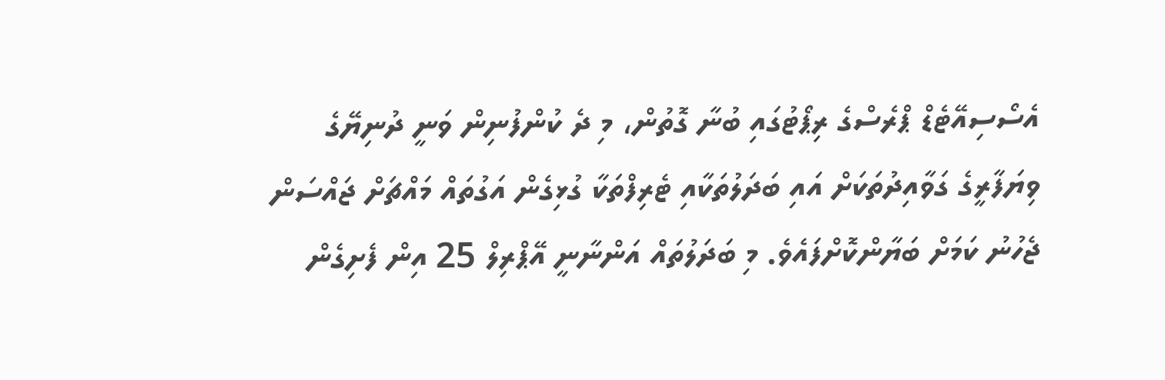އެސޯސިއޭޓެޑް ޕްރެސްގެ ރިޕޯޓުގައި ބުނާ ގޮތުން، މި ދެ ކުންފުނިން ވަނީ ދުނިޔޭގެ ވިޔަފާރީގެ ގަވާއިދުތަކަށް އައި ބަދަލުތަކާއި ޓެރިފްތަކާ ގުޅިގެން އަގުތައް މައްޗަށް ޖައްސަން ޖެހުނު ކަމަށް ބަޔާންކޮށްފައެވެ. މި ބަދަލުތައް އަންނާނީ އޭޕްރިލް 25 އިން ފެށިގެން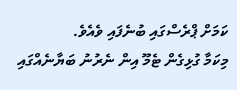ކަމަށް ޕްރެސްގައި ބުނެފައި ވެއެވެ.
މިކަމާ ގުޅިގެން ޓެމޫ އިން ނެރުނު ބަޔާނެއްގައި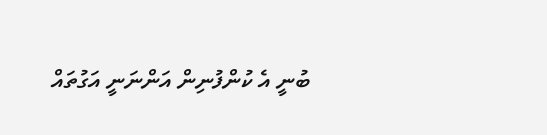ބުނީ އެ ކުންފުނިން އަންނަނީ އަގުތައް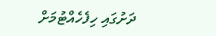ދަށުގައި ހިފެހެއްޓުމަށް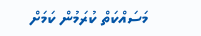މަސައްކަތް ކުރަމުން ކަމަށް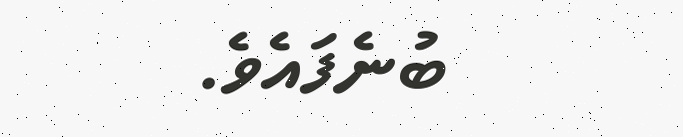ބުނެފައެވެ.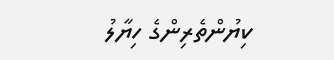ކިޔުންތެރިންގެ ހިޔާލު